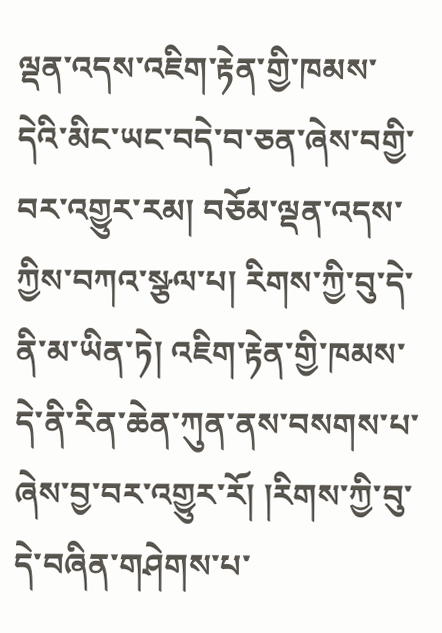ལྡན་འདས་འཇིག་རྟེན་གྱི་ཁམས་དེའི་མིང་ཡང་བདེ་བ་ཅན་ཞེས་བགྱི་བར་འགྱུར་རམ། བཅོམ་ལྡན་འདས་ཀྱིས་བཀའ་སྩལ་པ། རིགས་ཀྱི་བུ་དེ་ནི་མ་ཡིན་ཏེ། འཇིག་རྟེན་གྱི་ཁམས་དེ་ནི་རིན་ཆེན་ཀུན་ནས་བསགས་པ་ཞེས་བྱ་བར་འགྱུར་རོ། །རིགས་ཀྱི་བུ་དེ་བཞིན་གཤེགས་པ་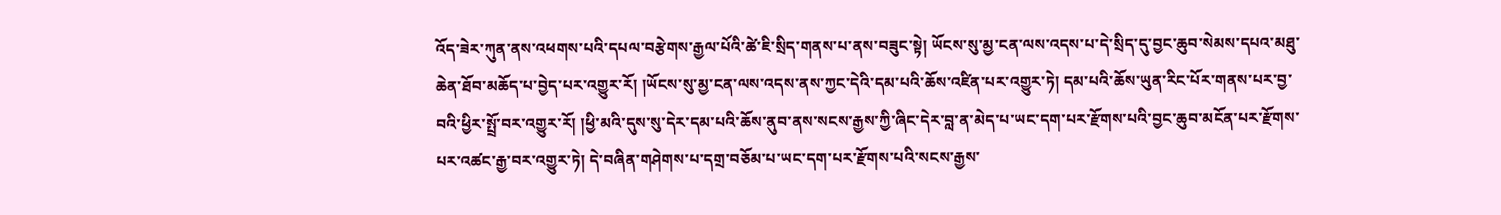འོད་ཟེར་ཀུན་ནས་འཕགས་པའི་དཔལ་བརྩེགས་རྒྱལ་པོའི་ཚེ་ཇི་སྲིད་གནས་པ་ནས་བཟུང་སྟེ། ཡོངས་སུ་མྱ་ངན་ལས་འདས་པ་དེ་སྲིད་དུ་བྱང་ཆུབ་སེམས་དཔའ་མཐུ་ཆེན་ཐོབ་མཆོད་པ་བྱེད་པར་འགྱུར་རོ། །ཡོངས་སུ་མྱ་ངན་ལས་འདས་ནས་ཀྱང་དེའི་དམ་པའི་ཆོས་འཛིན་པར་འགྱུར་ཏེ། དམ་པའི་ཆོས་ཡུན་རིང་པོར་གནས་པར་བྱ་བའི་ཕྱིར་སྤྲོ་བར་འགྱུར་རོ། །ཕྱི་མའི་དུས་སུ་དེར་དམ་པའི་ཆོས་ནུབ་ནས་སངས་རྒྱས་ཀྱི་ཞིང་དེར་བླ་ན་མེད་པ་ཡང་དག་པར་རྫོགས་པའི་བྱང་ཆུབ་མངོན་པར་རྫོགས་པར་འཚང་རྒྱ་བར་འགྱུར་ཏེ། དེ་བཞིན་གཤེགས་པ་དགྲ་བཅོམ་པ་ཡང་དག་པར་རྫོགས་པའི་སངས་རྒྱས་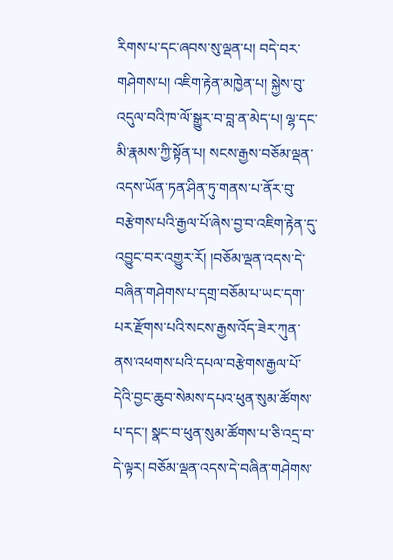རིགས་པ་དང་ཞབས་སུ་ལྡན་པ། བདེ་བར་གཤེགས་པ། འཇིག་རྟེན་མཁྱེན་པ། སྐྱེས་བུ་འདུལ་བའི་ཁ་ལོ་སྒྱུར་བ་བླ་ན་མེད་པ། ལྷ་དང་མི་རྣམས་ཀྱི་སྟོན་པ། སངས་རྒྱས་བཅོམ་ལྡན་འདས་ཡོན་ཏན་ཤིན་ཏུ་གནས་པ་ནོར་བུ་བརྩེགས་པའི་རྒྱལ་པོ་ཞེས་བྱ་བ་འཇིག་རྟེན་དུ་འབྱུང་བར་འགྱུར་རོ། །བཅོམ་ལྡན་འདས་དེ་བཞིན་གཤེགས་པ་དགྲ་བཅོམ་པ་ཡང་དག་པར་རྫོགས་པའི་སངས་རྒྱས་འོད་ཟེར་ཀུན་ནས་འཕགས་པའི་དཔལ་བརྩེགས་རྒྱལ་པོ་དེའི་བྱང་ཆུབ་སེམས་དཔའ་ཕུན་སུམ་ཚོགས་པ་དང་། སྣང་བ་ཕུན་སུམ་ཚོགས་པ་ཅི་འདྲ་བ་དེ་ལྟར། བཅོམ་ལྡན་འདས་དེ་བཞིན་གཤེགས་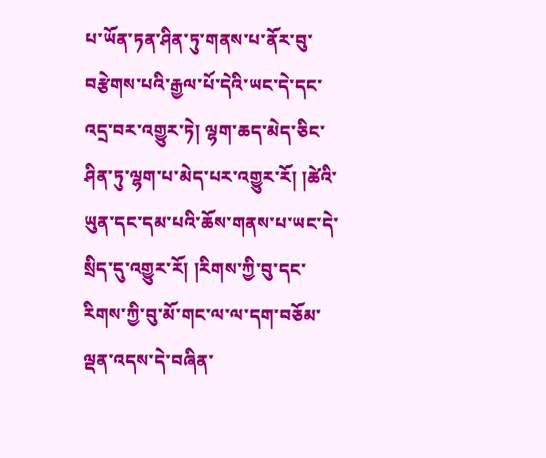པ་ཡོན་ཏན་ཤིན་ཏུ་གནས་པ་ནོར་བུ་བརྩེགས་པའི་རྒྱལ་པོ་དེའི་ཡང་དེ་དང་འདྲ་བར་འགྱུར་ཏེ། ལྷག་ཆད་མེད་ཅིང་ཤིན་ཏུ་ལྷག་པ་མེད་པར་འགྱུར་རོ། །ཚེའི་ཡུན་དང་དམ་པའི་ཆོས་གནས་པ་ཡང་དེ་སྲིད་དུ་འགྱུར་རོ། །རིགས་ཀྱི་བུ་དང་རིགས་ཀྱི་བུ་མོ་གང་ལ་ལ་དག་བཅོམ་ལྡན་འདས་དེ་བཞིན་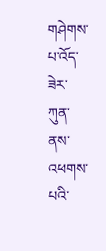གཤེགས་པ་འོད་ཟེར་ཀུན་ནས་འཕགས་པའི་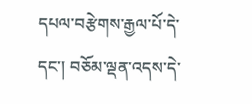དཔལ་བརྩེགས་རྒྱལ་པོ་དེ་དང་། བཅོམ་ལྡན་འདས་དེ་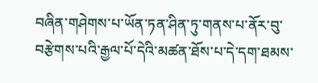བཞིན་གཤེགས་པ་ཡོན་ཏན་ཤིན་ཏུ་གནས་པ་ནོར་བུ་བརྩེགས་པའི་རྒྱལ་པོ་དེའི་མཚན་ཐོས་པ་དེ་དག་ཐམས་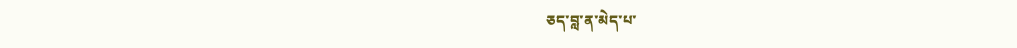ཅད་བླ་ན་མེད་པ་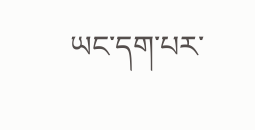ཡང་དག་པར་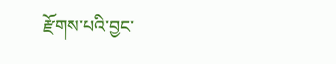རྫོགས་པའི་བྱང་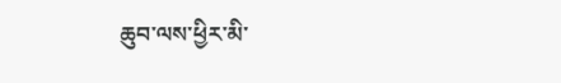ཆུབ་ལས་ཕྱིར་མི་